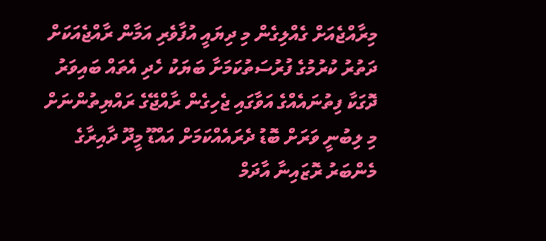މިރާއްޖެއަށް ގެއްލިގެން މި ދިޔައީ އުފާވެރި އަމާން ރާއްޖެއަކަށް ދަތުރު ކުރުމުގެ ފުރުސަތުކަމަށާ ބަޔަކު ހެދި އެތައް ބައިވަރު ދޮގަކާ ފިތުނައެއްގެ އަވާގައި ޖެހިގެން ރާއްޖޭގެ ރައްޔިތުންނަށް މި ލިބުނީ ވަރަށް ބޮޑު ދެރައެއްކަމަށް އައްޑޫ މީދޫ ދާއިރާގެ މެންބަރު ރޮޒައިނާ އާދަމް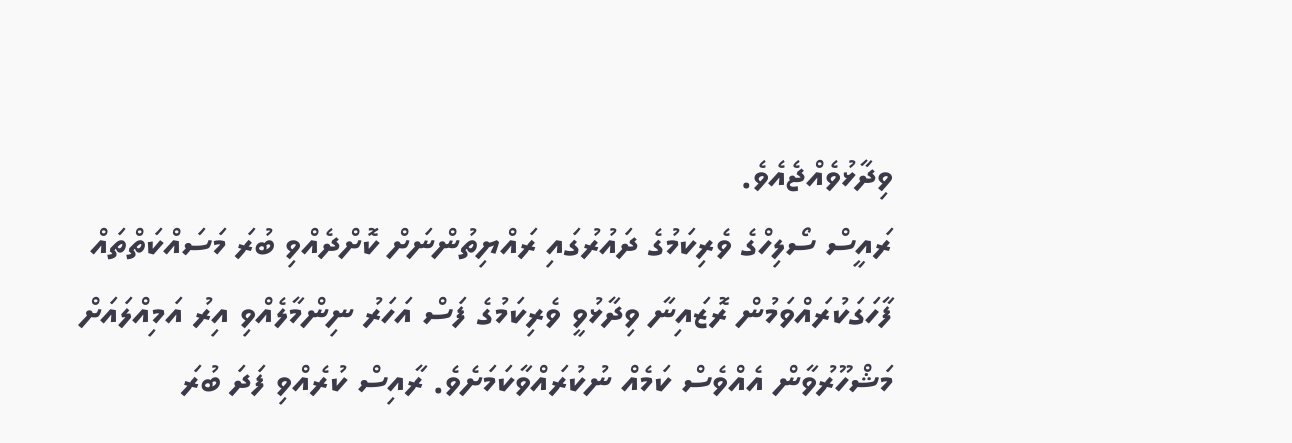ވިދާޅުވެއްޖެއެވެ.
ރައީސް ސޯލިހްގެ ވެރިކަމުގެ ދައުރުގައި ރައްޔިތުންނަށް ކޮށްދެއްވި ބުރަ މަސައްކަތްތައް ފާހަގަކުރައްވަމުން ރޮޒައިނާ ވިދާޅުވީ ވެރިކަމުގެ ފަސް އަހަރު ނިންމާލެއްވި އިރު އަމިއްލައަށް މަޝްހޫރުވާން އެއްވެސް ކަމެއް ނުކުރައްވާކަމަށެވެ. ރާއިސް ކުރެއްވި ފަދަ ބުރަ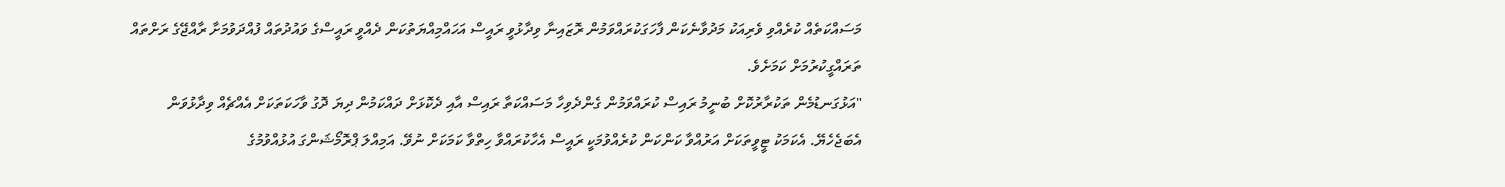މަސައްކަތެއް ކުރެއްވި ވެރިއަކު މަދުވާނެކަން ފާހަގަކުރައްވަމުން ރޮޒައިނާ ވިދާޅުވީ ރައީސް އަހައްމިއްޔަތުކަން ދެއްވީ ރައީސްގެ ވައުދުތައް ފުއްދަވުމަށާ ރާއްޖޭގެ ރަށްތައް ތަރައްގީކުރުމަށް ކަމަށެވެ.
"އަޅުގަނޑުމެން ތަކުރާރުކޮށް ބުނީމު ރައިސް ކުރައްވަމުން ގެންދެވިހާ މަސައްކަތާ ރައިސް އާއި ދެކޮޅަށް ދައްކަމުން ދިޔަ ދޮގު ވާހަކަތަކަށް އެއްޗެއް ވިދާޅުވަން އެބަޖެހެޔޭ. އެކަމަކު ޓީވީތަކަށް އަރުއްވާ ކަންކަން ކުރެއްވުމަކީ ރައީސް އެހާކުރައްވާ ހިތްވާ ކަމަކަށް ނުވޭ. އަމިއްލަ ޕްރޮމޯޝަންގަ އުޅުއްވުމުގެ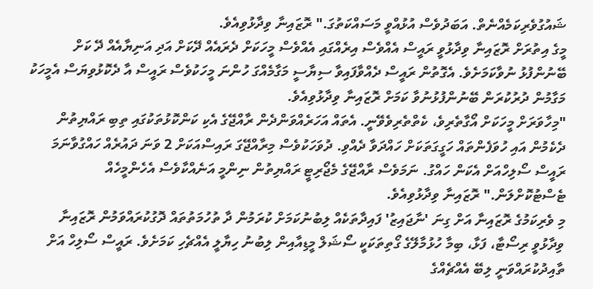ޝައުގުވެރިކަމެއްނެތް. އަބަދުވެސް އުޅުއްވީ މަސައްކަތުގަ." ރޮޒައިނާ ވިދާޅުވިއެވެ.
މީގެ އިތުރަށް ރޮޒައިނާ ވިދާޅުވީ ރައީސް އެއްވެސް އިރެއްގައި އެއްވެސް މީހަކަށް ދެރައެއް ދޭކަށް އަދި އަނިޔާއެއް ދޭ ކަށް ބޭނުންފުޅު ނުވާކަމަށެވެ. އެގޮތުން ރައީސް ދެއްވާފައިވާ ސިޔާސީ މަގާމެއްގަ ހުންނަ މީހަކުވެސް ރައީސް އާ ދެކޮޅުވިޔަސް އެމީހަކު މަގާމުން ދުރުކުރަން ބޭނުންފުޅުނުވާ ކަމަށް ރޮޒައިނާ ވިދާޅުވިއެވެ.
"މިހާވަރަށް މީހަކަށް އޯގާތެރިވެ، ކެތްތެރިވެވޭނީ. އެތައް އަހަރެއްވަންދެން ރާއްޖޭގެ އެކި ކަންކޮޅުތަކުގައި ތިބި ރައްޔިތުން ދެކެމުން އައި ހުވަފެންތައް ހަގީގަތަކަށް ހައްދަވާ ދެއްވި. ދުވަހަކުވެސް މިރާއްޖޭގަ ރައިސްއަކަށް 2 ވަނަ ދައުރެއް ހައްގުވާނަމަ ރައީސް ސޯލިހްއަށް އެކަން ހައްގު. ނަމަވެސް ރާއްޖޭގެ މެޖޯރިޓީ ރައްޔިތުން ނިންމީ އަނެއްކާވެސް އެހެންމީހެއް ޓެސްޓުކޮށްލަން." ރޮޒައިނާ ވިދާޅުވިއެވެ.
މި ވެރިކަމުގެ ރޮޒައިނާ އަށް ގިނަ 'ނާޖައިޒު' ފައިދާތަކެއް ލިބުނުކަމަށް ކުރަމުން ދާ ތުހުމަތުތައް ދޮގުކުރައްވަމުން ރޮޒައިނާ ވިދާޅުވީ ރިސޯޓާ، ފަޅާ، ބިމާ ހުޅުމާލޭގެ ގޯތިތަކަކީ ސޯޝަލް މީޑިއާއިން ލިބުނު ހިޔާލީ އެއްޗެހި ކަމަށެވެ. ރައީސް ސޯލިހް އަށް ތާއިދުކުރައްވަނީ ލިބޭ އެއްޗެއްގެ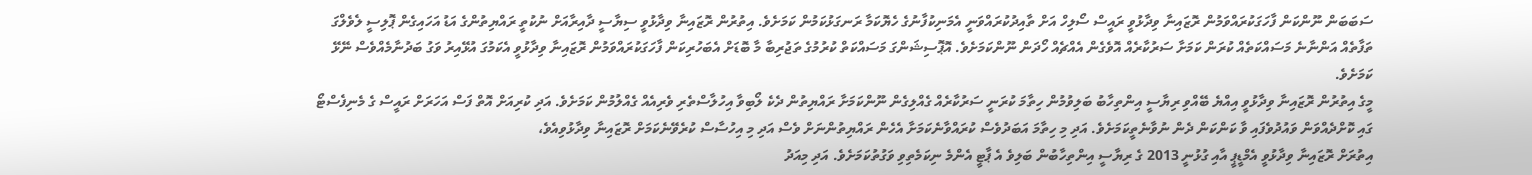ސަބަބަން ނޫންކަން ފާހަގަކުރައްވަމުން ރޮޒައިނާ ވިދާޅުވީ ރައީސް ސޯލިހް އަށް ތާއިދުކުރައްވަނީ އެމަނިކުފާނުގެ ހެޔޮކަމާ ރަނގަޅުކަމުން ކަމަށެވެ. އިތުރުން ރޮޒައިނާ ވިދާޅުވީ ސިޔާސީ ދާއިރާއަށް ނުކުތީ ރައްޔިތުންގެ އަޑު އަހައިގެން ޕޮލިސީ ލެވެލްގަ ތަފާތެއް އަންނާނެ މަސައްކަތެއް ކުރަން ކަމަށާ ސަރުކާރެއް އޮވެގެން އެއްޗެއް ހޯދަން ނޫންކަމަށެވެ. އޮޕޮސިޝަންގަ މަސައްކަތް ކުރުމުގެ ތަޖުރިބާ މާ ބޮޑަށް އެބަހުރިކަން ފާހަގަކުރައްވަމުން ރޮޒައިނާ ވިދާޅުވީ އެކަމުގަ އުޅޭއިރު ވަގު ބަދުނާމެއްވެސް ނޭޅޭ ކަމަށެވެ.
މީގެ އިތުރުން ރޮޒައިނާ ވިދާޅުވީ އިއްޔެ ބޭއްވި ރިޔާސީ އިންތިހާބު ބަލިވުމުން ހިތާމަ ކުރަނީ ސަރުކާރެއް ގެއްލިގެން ނޫންކަމަށާ ރައްޔިތުން ދެކެ ލޯބިވާ އިހުލާސްތެރި ވެރިއެއް ގެއްލުމުން ކަމަށެވެ. އަދި ކުރިއަށް އޮތް ފަސް އަހަރަށް ރައީސް ގެ މެނިފެސްޓޯ ގައި ކޮށްދެއްވަން ވައުދުވެފައި ވާ ކަންކަން ދެން ނުވާނެތީކަމަށެވެ. އަދި މި ހިތާމަ އަބަދުވެސް ކުރައްވާނެކަމަށާ އެހެން ރައްޔިތުންނަށް ވެސް އަދި މި އިހުސާސް ކުރެވޭނެކަމަށް ރޮޒައިނާ ވިދާޅުވިއެވެ،
އިތުރަށް ރޮޒައިނާ ވިދާޅުވީ އެމްޑީޕީ އާއި ގުޅުނީ 2013 ގެ ރިޔާސީ އިންތިހާބުން ބަލިވެ އެ ޕާޓީ އެންމެ ނިކަމެތިވި ވަގުތުކަމަށެވެ. އަދި މިއަދު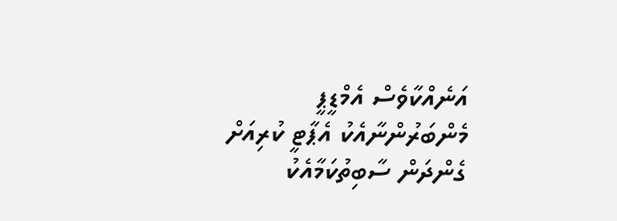އަނެއްކާވެސް އެމްޑީޕީ މެންބަރުންނާއެކު އެޕާޓީ ކުރިއަށް ގެންދަން ސާބިތުކަމާއެކު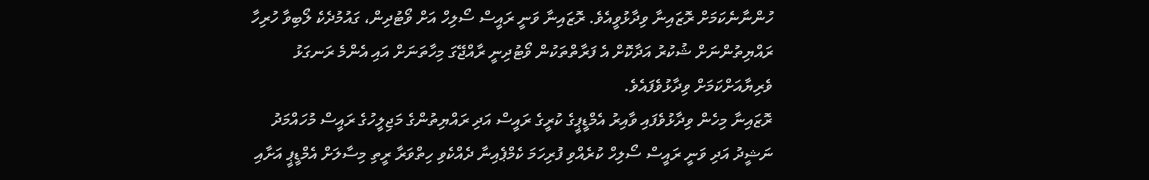ހުންނާނެކަމަށް ރޮޒައިނާ ވިދާޅުވީއެވެ. ރޮޒައިނާ ވަނީ ރައީސް ސޯލިހް އަށް ވޯޓުދިން، ގައުމުދެކެ ލޯބިވާ ހުރިހާ ރައްޔިތުންނަށް ޝުކުރު އަދާކޮށް އެ ފަރާތްތަކުން ވޯޓުދިނީ ރާއްޖޭގަ މިހާތަނަށް އައި އެންމެ ރަނގަޅު ވެރިޔާއަށްކަމަށް ވިދާޅުވެފައެވެ.
ރޮޒައިނާ މިހެން ވިދާޅުވެފައި ވާއިރު އެމްޑީޕީގެ ކުރީގެ ރައީސް އަދި ރައްޔިތުންގެ މަޖިލީހުގެ ރައީސް މުހައްމަދު ނަޝީދު އަދި ވަނީ ރައީސް ސޯލިހް ކުރެއްވި ފުރިހަމަ ކެމްޕެއިނާ ދެއްކެވި ހިތްވަރާ ރީތި މިސާލަށް އެމްޑީޕީ އަށާއި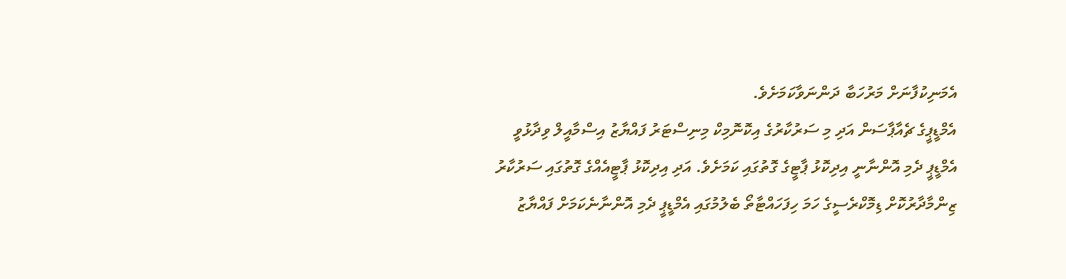އެމަނިކުފާނަށް މަރުހަބާ ދަންނަވާކަމަށެވެ.
އެމްޑީޕީގެ ޗެއާޕާސަން އަދި މި ސަރުކާރުގެ އިކޮނޮމިކް މިނިސްޓަރު ފައްޔާޒު އިސްމާއީލް ވިދާޅުވީ އެމްޑީޕީ ދެމި އޮންނާނީ އިދިކޮޅު ޕާޓީގެ ގޮތުގައި ކަމަށެވެ. އަދި އިދިކޮޅު ޕާޓީއެއްގެ ގޮތުގައި ސަރުކާރު ޒިންމާދާރުކޮށް ޑިމޮކްރެސީގެ ހަމަ ހިފަހައްޓާތޯ ބެލުމުގައި އެމްޑީޕީ ދެމި އޮންނާނެކަމަށް ފައްޔާޒު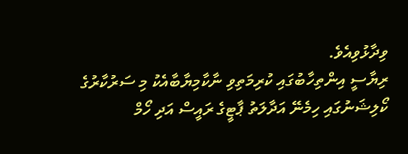ވިދާޅުވިއެވެ.
ރިޔާސީ އިންތިހާބުގައި ކުރިމަތިވި ނާކާމިޔާބާއެކު މި ސަރުކާރުގެ ކޯލިޝަނުގައި ހިމެނޭ އަދާލަތު ޕާޓީގެ ރައީސް އަދި ހޯމް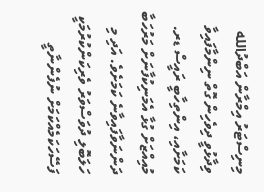މިނިސްޓަރު އިމްރާން އަބްދުالله ވިދާޅުވީ ދިވެހިން ގޮތް ނިންމާފައިވާ ކަމަށާއި، އިންތިހާބީ ރައީސް ޑރ. މުއިއްޒަށް ގުޅާ އެމަނިކުފާނަށް މަރުހަބާ ދަންނަވާފައިވާނެ ކަމަށެވެ. އަދި މި ހަލަބޮލި ދުވަސްވަރު ވެރިކަންކުރުމަކީ ފަސޭހަކަމެއްކަމަށް ނުފެންނާތީ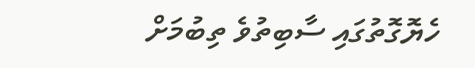ހެޔޮގޮތުގައި ސާބިތުވެ ތިބުމަށް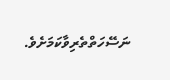ނަސޭހަތްތެރިވާކަމަށެވެ.